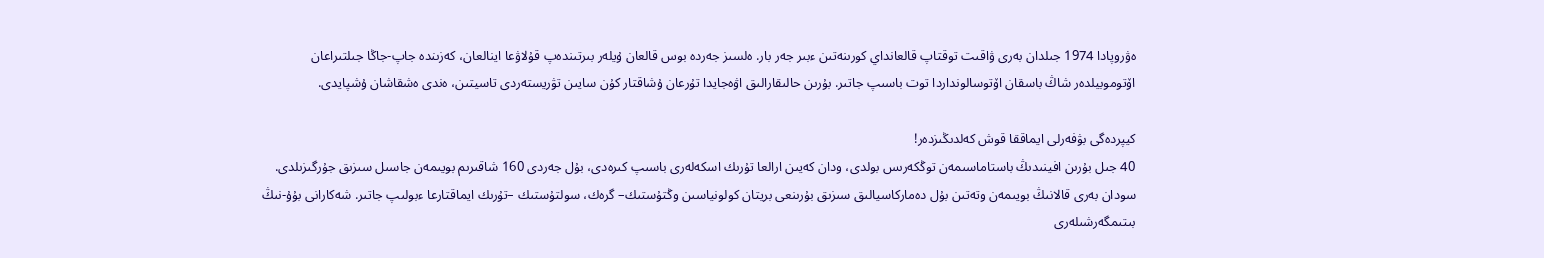ەۋروپادا 1974 جىلدان بەرى ۋاقىت توقتاپ قالعانداي كورىنەتىن ءبىر جەر بار. ەلسىز جەردە بوس قالعان ۇيلەر بىرتىندەپ قۇلاۋعا اينالعان، كەزىندە جاپ-جاڭا جىلتىراعان اۆتوموبيلدەر شاڭ باسقان اۆتوسالونداردا توت باسىپ جاتىر. بۇرىن حالىقارالىق اۋەجايدا تۇرعان ۇشاقتار كۇن سايىن تۋريستەردى تاسيتىن، ەندى ەشقاشان ۇشپايدى.

كيپردەگى بۋفەرلى ايماققا قوش كەلدىڭىزدەر!
40 جىل بۇرىن افينىدىڭ باستاماسىمەن توڭكەرىس بولدى، ودان كەيىن ارالعا تۇرىك اسكەلەرى باسىپ كىرەدى، بۇل جەردى 160 شاقىرىم بويىمەن جاسىل سىزىق جۇرگىزىلدى.
سودان بەرى قالانىڭ بويىمەن وتەتىن بۇل دەماركاسيالىق سىزىق بۇرىنعى بريتان كولونياسىن وڭتۇستىك– گرەك، سولتۇستىك –تۇرىك ايماقتارعا ءبولىپ جاتىر. شەكارانى بۇۇ-نىڭ بىتىمگەرشىلەرى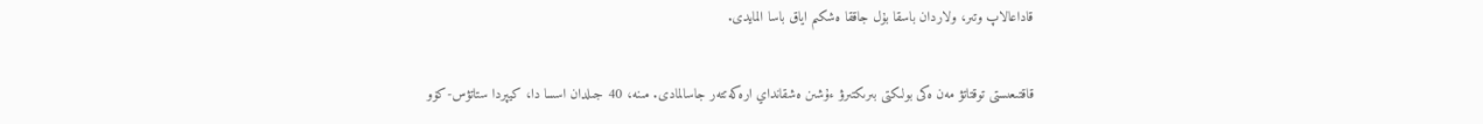قاداعالاپ وتىر، ولاردان باسقا بۇل جاققا ەشكىم اياق باسا المايدى.

قاقتىعىستى توقتاتۋ مەن ەكى بولىكتى بىرىكتىرۋ ءۇشىن ەشقانداي ارەكەتتەر جاسالمادى. مىنە، 40 جىلدان اسسا دا، كيپردا ستاتۋس-كۆو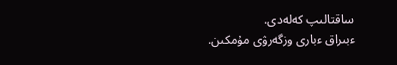ساقتالىپ كەلەدى.
ءبىراق ءبارى وزگەرۋى مۇمكىن.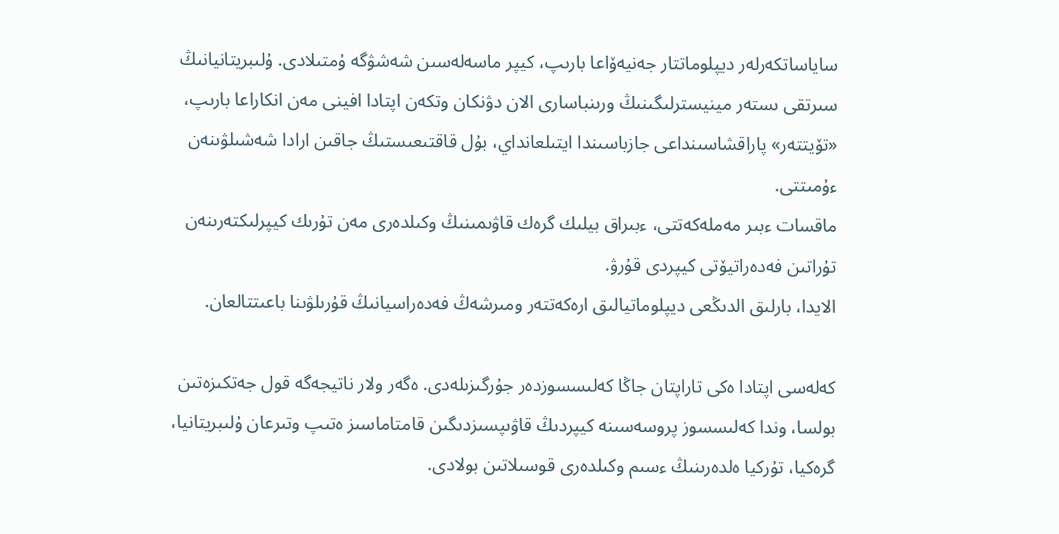ساياساتكەرلەر ديپلوماتتار جەنيەۆاعا بارىپ، كيپر ماسەلەسىن شەشۋگە ۇمتىلادى. ۇلىبريتانيانىڭ سىرتقى ىستەر مينيسترلىگىنىڭ ورىنباسارى الان دۋنكان وتكەن اپتادا افينى مەن انكاراعا بارىپ، «تۆيتتەر» پاراقشاسىنداعى جازباسىندا ايتىلعانداي، بۇل قاقتىعىستىڭ جاقىن ارادا شەشىلۋىنەن ءۇمىتتى.
ماقسات ءبىر مەملەكەتتى، ءبىراق بيلىك گرەك قاۋىمىنىڭ وكىلدەرى مەن تۇرىك كيپرلىكتەرىنەن تۇراتىن فەدەراتيۆتى كيپردى قۇرۋ.
الايدا، بارلىق الدىڭعى ديپلوماتيالىق ارەكەتتەر ومىرشەڭ فەدەراسيانىڭ قۇرىلۋىنا باعىتتالعان.

كەلەسى اپتادا ەكى تاراپتان جاڭا كەلىسسوزدەر جۇرگىزىلەدى. ەگەر ولار ناتيجەگە قول جەتكىزەتىن بولسا، وندا كەلىسسوز پروسەسىنە كيپردىڭ قاۋىپسىزدىگىن قامتاماسىز ەتىپ وتىرعان ۇلىبريتانيا، گرەكيا، تۇركيا ەلدەرىنىڭ ءسىم وكىلدەرى قوسىلاتىن بولادى.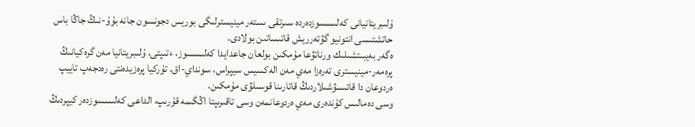ۇلىبريتانيانى كەلىسسوزدەردە سىرتقى ىستەر مينيسترلىگى بوريس دجونسون جانە بۇۇ-نىڭ جاڭا باس حاتشتىسى انتونيو گۋتەرريش قاتىساتىن بولادى.
ەگەر بەيبىتشىلىك ورناتۋعا مۇمكىن بولعان جاعدايدا كەلىسسوز، ءتىپتى، ۇلىبريتانيا مەن گرەكيانىڭ پرەمەر-مينيسترى تەرەزا مەي مەن الەكسيس سيپراس، سونداي-اق، تۇركيا پرەزيدەنتى رەدجەپ تاييپ ەردوعان دا قاتىسۋشىلاردىڭ قاتارىنا قوسىلۋى مۇمكىن.
وسى دەمالىس كۇندەرى مەي ەردوعانمەن وسى تاقىرىپتا اڭگىمە قۇرىپ، الداعى كەلىسسوزدەر كيپردىڭ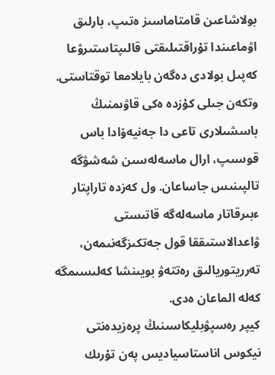بولاشاعىن قامتاماسىز ەتىپ، بارلىق اۋماعىندا تۇراقتىلىقتى قالىپتاستىرۋعا كەپىل بولادى دەگەن بايلامعا توقتاستى.
وتكەن جىلى كۇزدە ەكى قاۋىمنىڭ باسشىلارى تاعى دا جەنيەۆادا باس قوسىپ، ارال ماسەلەسىن شەشۋگە تالپىنىس جاساعان. ول كەزدە تاراپتار ءبىرقاتار ماسەلەگە قاتىستى ۋاعدالاستىققا قول جەتكىزگەنىمەن، تەرريتوريالىق رەتتەۋ بويىنشا كەلىسىمگە كەلە الماعان ەدى.
كيپر رەسپۋبليكاسىنىڭ پرەزيدەنتى نيكوس اناستاسياديس پەن تۇرىك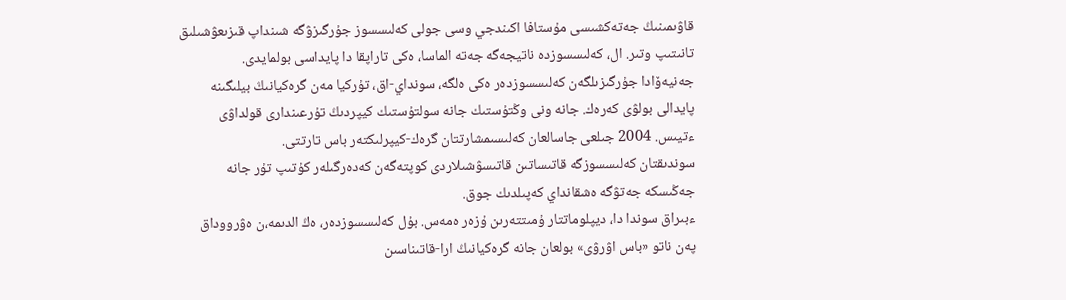قاۋىمىنىڭ جەتەكشىسى مۇستافا اكىندجي وسى جولى كەلىسسوز جۇرگىزۋگە شىنداپ قىزىعۋشىلىق تانىتىپ وتىر. ال، كەلىسسوزدە ناتيجەگە جەتە الماسا، ەكى تاراپقا دا پايداسى بولمايدى.
جەنيەۆادا جۇرگىزىلگەن كەلىسسوزدەر ەكى ەلگە، سونداي-اق، تۇركيا مەن گرەكيانىڭ بيلىگىنە پايدالى بولۋى كەرەك. جانە ونى وڭتۇستىك جانە سولتۇستىك كيپردىڭ تۇرعىندارى قولداۋى ءتيىس. 2004 جىلعى جاسالعان كەلىسىمشارتتان گرەك-كيپرلىكتەر باس تارتتى.
سوندىقتان كەلىسسوزگە قاتىساتىن قاتىسۋشىلاردى كوپتەگەن كەدەرگىلەر كۇتىپ تۇر جانە جەڭىسكە جەتۋگە ەشقانداي كەپىلدىك جوق.
ءبىراق سوندا دا، ديپلوماتتار ۇمىتتەرىن ۇزەر ەمەس. بۇل كەلىسسوزدەر، ەڭ الدىمە،ن ەۋرووداق پەن ناتو «باس اۋرۋى» بولعان جانە گرەكيانىڭ ارا-قاتىناسىن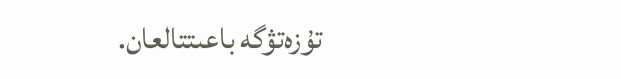تۇزەتۋگە باعىتتالعان.